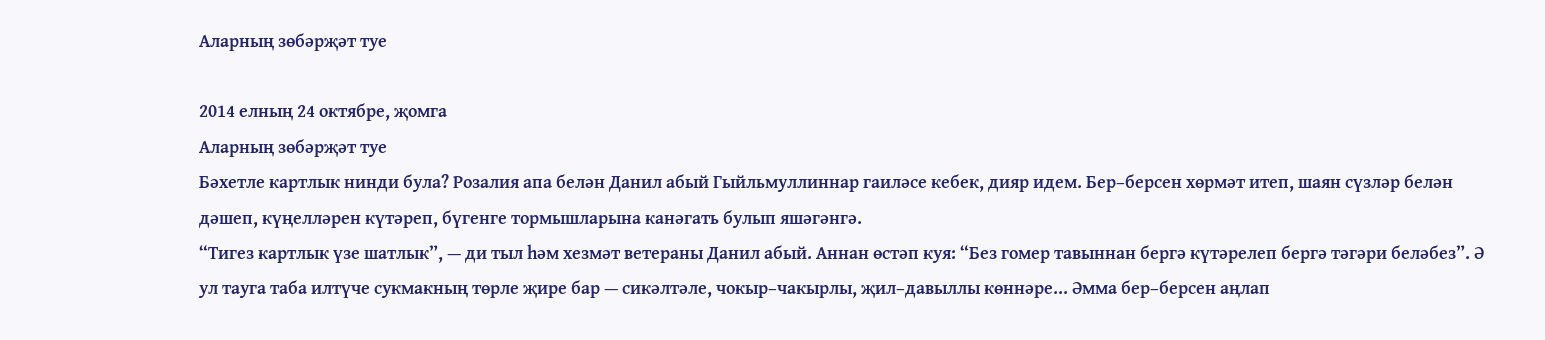Аларның зөбәрҗәт туе

2014 елның 24 октябре, җомга
Аларның зөбәрҗәт туе
Бәхетле картлык нинди була? Розалия апа белән Данил абый Гыйльмуллиннар гаиләсе кебек, дияр идем. Бер–берсен хөрмәт итеп, шаян сүзләр белән дәшеп, күңелләрен күтәреп, бүгенге тормышларына канәгать булып яшәгәнгә.
“Тигез картлык үзе шатлык”, — ди тыл һәм хезмәт ветераны Данил абый. Аннан өстәп куя: “Без гомер тавыннан бергә күтәрелеп бергә тәгәри беләбез”. Ә ул тауга таба илтүче сукмакның төрле җире бар — сикәлтәле, чокыр–чакырлы, җил–давыллы көннәре... Әмма бер–берсен аңлап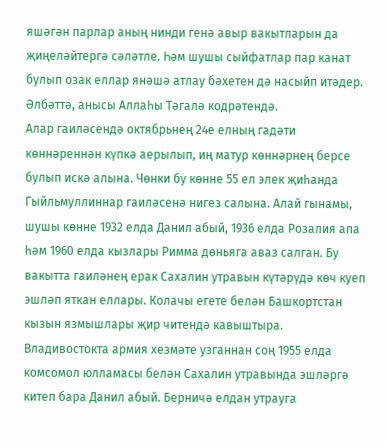яшәгән парлар аның нинди генә авыр вакытларын да җиңеләйтергә сәләтле. Һәм шушы сыйфатлар пар канат булып озак еллар янәшә атлау бәхетен дә насыйп итәдер. Әлбәттә, анысы Аллаһы Тәгалә кодрәтендә.
Алар гаиләсендә октябрьнең 24е елның гадәти көннәреннән күпкә аерылып, иң матур көннәрнең берсе булып искә алына. Чөнки бу көнне 55 ел элек җиһанда Гыйльмуллиннар гаиләсенә нигез салына. Алай гынамы, шушы көнне 1932 елда Данил абый, 1936 елда Розалия апа һәм 1960 елда кызлары Римма дөньяга аваз салган. Бу вакытта гаиләнең ерак Сахалин утравын күтәрүдә көч куеп эшләп яткан еллары. Колачы егете белән Башкортстан кызын язмышлары җир читендә кавыштыра. Владивостокта армия хезмәте узганнан соң 1955 елда комсомол юлламасы белән Сахалин утравында эшләргә китеп бара Данил абый. Берничә елдан утрауга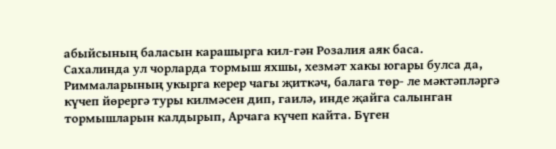абыйсының баласын карашырга кил-гән Розалия аяк баса.
Сахалинда ул чорларда тормыш яхшы, хезмәт хакы югары булса да, Риммаларының укырга керер чагы җиткәч, балага төр- ле мәктәпләргә күчеп йөрергә туры килмәсен дип, гаилә, инде җайга салынган тормышларын калдырып, Арчага күчеп кайта. Бүген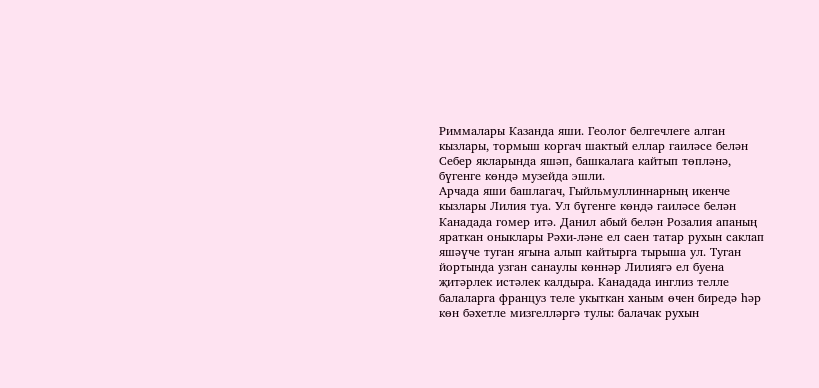Риммалары Казанда яши. Геолог белгечлеге алган кызлары, тормыш коргач шактый еллар гаиләсе белән Себер якларында яшәп, башкалага кайтып төпләнә, бүгенге көндә музейда эшли.
Арчада яши башлагач, Гыйльмуллиннарның икенче кызлары Лилия туа. Ул бүгенге көндә гаиләсе белән Канадада гомер итә. Данил абый белән Розалия апаның яраткан оныклары Рәхи-ләне ел саен татар рухын саклап яшәүче туган ягына алып кайтырга тырыша ул. Туган йортында узган санаулы көннәр Лилиягә ел буена җитәрлек истәлек калдыра. Канадада инглиз телле балаларга француз теле укыткан ханым өчен биредә һәр көн бәхетле мизгелләргә тулы: балачак рухын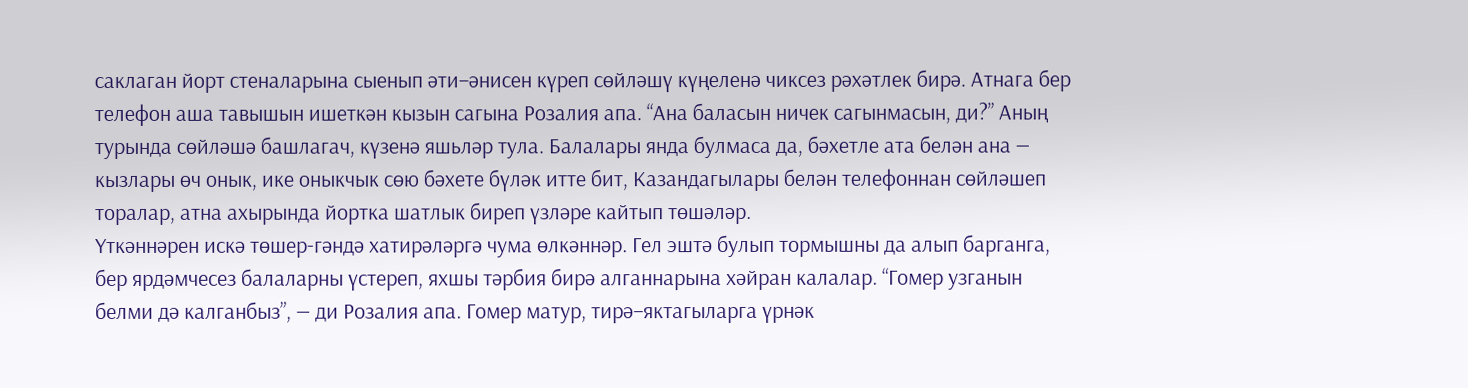саклаган йорт стеналарына сыенып әти–әнисен күреп сөйләшү күңеленә чиксез рәхәтлек бирә. Атнага бер телефон аша тавышын ишеткән кызын сагына Розалия апа. “Ана баласын ничек сагынмасын, ди?” Аның турында сөйләшә башлагач, күзенә яшьләр тула. Балалары янда булмаса да, бәхетле ата белән ана — кызлары өч онык, ике оныкчык сөю бәхете бүләк итте бит, Казандагылары белән телефоннан сөйләшеп торалар, атна ахырында йортка шатлык биреп үзләре кайтып төшәләр.
Үткәннәрен искә төшер-гәндә хатирәләргә чума өлкәннәр. Гел эштә булып тормышны да алып барганга, бер ярдәмчесез балаларны үстереп, яхшы тәрбия бирә алганнарына хәйран калалар. “Гомер узганын белми дә калганбыз”, — ди Розалия апа. Гомер матур, тирә–яктагыларга үрнәк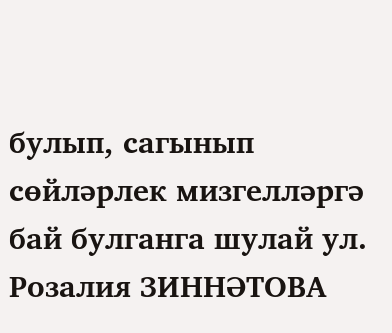булып, сагынып сөйләрлек мизгелләргә бай булганга шулай ул.
Розалия ЗИННӘТОВА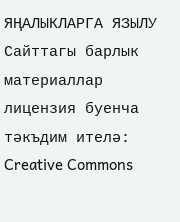ЯҢАЛЫКЛАРГА ЯЗЫЛУ
Сайттагы барлык материаллар лицензия буенча тәкъдим ителә:
Creative Commons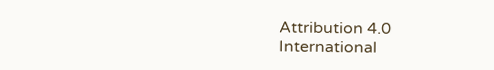Attribution 4.0 International